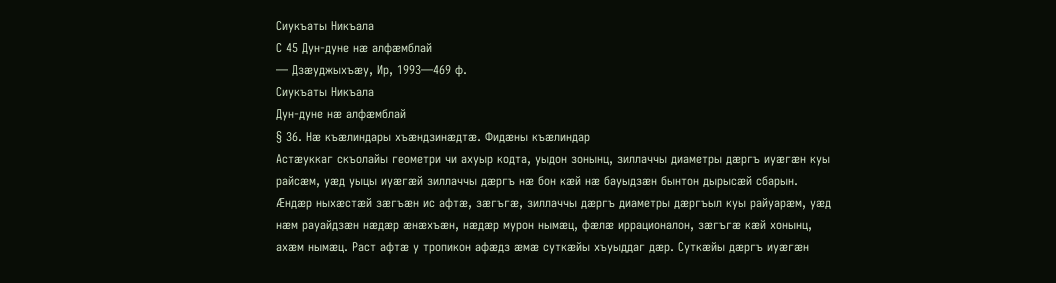Сиукъаты Никъала
С 45 Дун-дуне нæ алфæмблай
— Дзæуджыхъæу, Ир, 1993—469 ф.
Сиукъаты Никъала
Дун-дуне нæ алфæмблай
§ 36. Нæ къæлиндары хъæндзинæдтæ. Фидæны къæлиндар
Астæуккаг скъолайы геометри чи ахуыр кодта, уыдон зонынц, зиллаччы диаметры дæргъ иуæгæн куы райсæм, уæд уыцы иуæгæй зиллаччы дæргъ нæ бон кæй нæ бауыдзæн бынтон дырысæй сбарын. Æндæр ныхæстæй зæгъæн ис афтæ, зæгъгæ, зиллаччы дæргъ диаметры дæргъыл куы райуарæм, уæд нæм рауайдзæн нæдæр æнæхъæн, нæдæр мурон нымæц, фæлæ иррационалон, зæгъгæ кæй хонынц, ахæм нымæц. Раст афтæ у тропикон афæдз æмæ суткæйы хъуыддаг дæр. Суткæйы дæргъ иуæгæн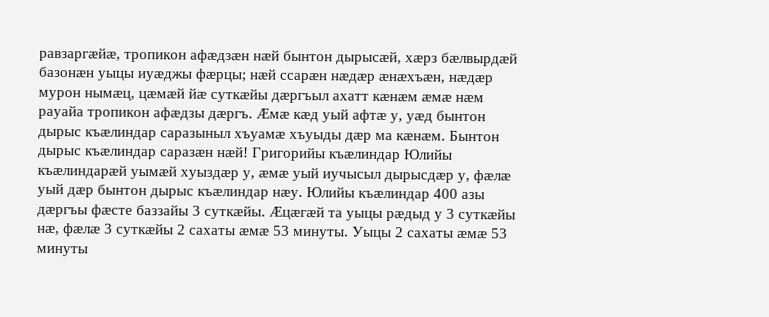равзаргæйæ, тропикон афæдзæн нæй бынтон дырысæй, хæрз бæлвырдæй базонæн уыцы иуæджы фæрцы; нæй ссарæн нæдæр æнæхъæн, нæдæр мурон нымæц, цæмæй йæ суткæйы дæргъыл ахатт кæнæм æмæ нæм рауайа тропикон афæдзы дæргъ. Æмæ кæд уый афтæ у, уæд бынтон дырыс къæлиндар саразыныл хъуамæ хъуыды дæр ма кæнæм. Бынтон дырыс къæлиндар саразæн нæй! Григорийы къæлиндар Юлийы къæлиндарæй уымæй хуыздæр у, æмæ уый иучысыл дырысдæр у, фæлæ уый дæр бынтон дырыс къæлиндар нæу. Юлийы къæлиндар 400 азы дæргъы фæсте баззайы 3 суткæйы. Æцæгæй та уыцы рæдыд у 3 суткæйы нæ, фæлæ 3 суткæйы 2 сахаты æмæ 53 минуты. Уыцы 2 сахаты æмæ 53 минуты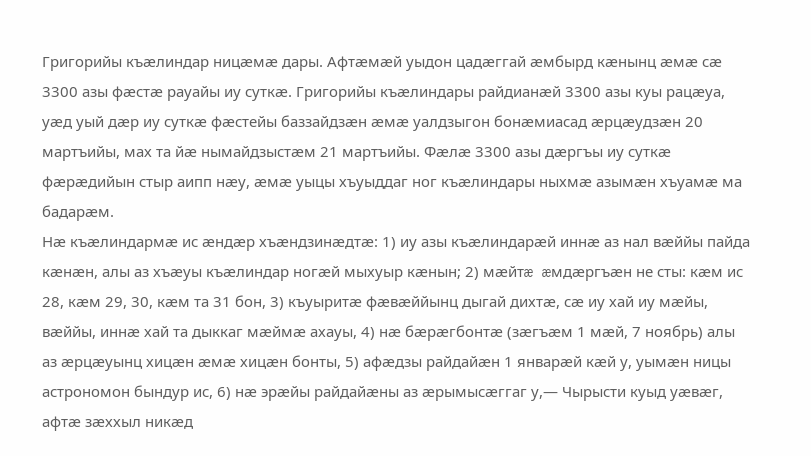Григорийы къæлиндар ницæмæ дары. Афтæмæй уыдон цадæггай æмбырд кæнынц æмæ сæ 3300 азы фæстæ рауайы иу суткæ. Григорийы къæлиндары райдианæй 3300 азы куы рацæуа, уæд уый дæр иу суткæ фæстейы баззайдзæн æмæ уалдзыгон бонæмиасад æрцæудзæн 20 мартъийы, мах та йæ нымайдзыстæм 21 мартъийы. Фæлæ 3300 азы дæргъы иу суткæ фæрæдийын стыр аипп нæу, æмæ уыцы хъуыддаг ног къæлиндары ныхмæ азымæн хъуамæ ма бадарæм.
Нæ къæлиндармæ ис æндæр хъæндзинæдтæ: 1) иу азы къæлиндарæй иннæ аз нал вæййы пайда кæнæн, алы аз хъæуы къæлиндар ногæй мыхуыр кæнын; 2) мæйтæ æмдæргъæн не сты: кæм ис 28, кæм 29, 30, кæм та 31 бон, 3) къуыритæ фæвæййынц дыгай дихтæ, сæ иу хай иу мæйы, вæййы, иннæ хай та дыккаг мæймæ ахауы, 4) нæ бæрæгбонтæ (зæгъæм 1 мæй, 7 ноябрь) алы аз æрцæуынц хицæн æмæ хицæн бонты, 5) афæдзы райдайæн 1 январæй кæй у, уымæн ницы астрономон бындур ис, 6) нæ эрæйы райдайæны аз æрымысæггаг у,— Чырысти куыд уæвæг, афтæ зæххыл никæд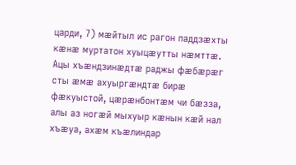царди, 7) мæйтыл ис рагон паддзæхты кæнæ муртатон хуыцæутты нæмттæ.
Ацы хъæндзинæдтæ раджы фæбæрæг сты æмæ ахуыргæндтæ бирæ фæкуыстой, цæрæнбонтæм чи бæзза, алы аз ногæй мыхуыр кæнын кæй нал хъæуа, ахæм къæлиндар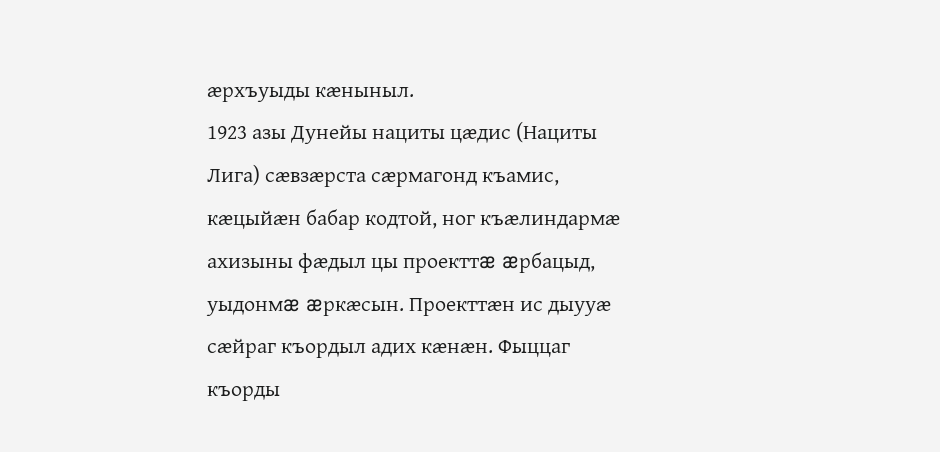æрхъуыды кæныныл.
1923 азы Дунейы нациты цæдис (Нациты Лига) сæвзæрста сæрмагонд къамис, кæцыйæн бабар кодтой, ног къæлиндармæ ахизыны фæдыл цы проекттæ æрбацыд, уыдонмæ æркæсын. Проекттæн ис дыууæ сæйраг къордыл адих кæнæн. Фыццаг къорды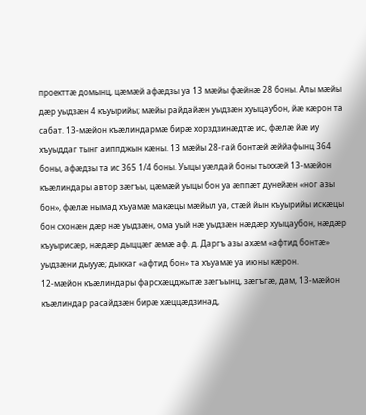проекттæ домынц, цæмæй афæдзы уа 13 мæйы фæйнæ 28 боны. Алы мæйы дæр уыдзæн 4 къуырийы; мæйы райдайæн уыдзæн хуыцаубон, йæ кæрон та сабат. 13-мæйон къæлиндармæ бирæ хорздзинæдтæ ис, фæлæ йæ иу хъуыддаг тынг аиппджын кæны. 13 мæйы 28-гай бонтæй æййафынц 364 боны, афæдзы та ис 365 1/4 боны. Уыцы уæлдай боны тыххæй 13-мæйон къæлиндары автор зæгъы, цæмæй уыцы бон уа æппæт дунейæн «ног азы бон», фæлæ нымад хъуамæ макæцы мæйыл уа, стæй йын къуырийы искæцы бон схонæн дæр нæ уыдзæн, ома уый нæ уыдзæн нæдæр хуыцаубон, нæдæр къуырисæр, нæдæр дыццæг æмæ аф. д. Даргъ азы ахæм «афтид бонтæ» уыдзæни дыууæ; дыккаг «афтид бон» та хъуамæ уа июны кæрон.
12-мæйон къæлиндары фарсхæцджытæ зæгъынц, зæгъгæ, дам, 13-мæйон къæлиндар расайдзæн бирæ хæццæдзинад,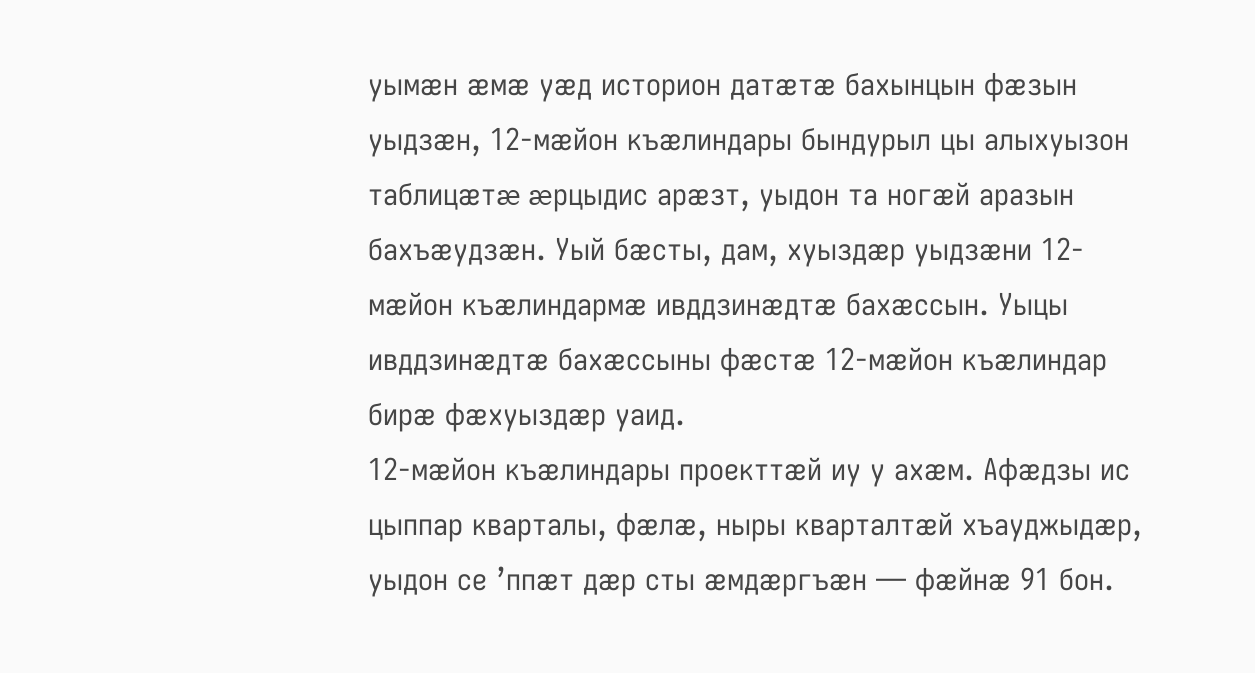уымæн æмæ уæд историон датæтæ бахынцын фæзын уыдзæн, 12-мæйон къæлиндары бындурыл цы алыхуызон таблицæтæ æрцыдис арæзт, уыдон та ногæй аразын бахъæудзæн. Уый бæсты, дам, хуыздæр уыдзæни 12-мæйон къæлиндармæ ивддзинæдтæ бахæссын. Уыцы ивддзинæдтæ бахæссыны фæстæ 12-мæйон къæлиндар бирæ фæхуыздæр уаид.
12-мæйон къæлиндары проекттæй иу у ахæм. Афæдзы ис цыппар кварталы, фæлæ, ныры кварталтæй хъауджыдæр, уыдон се ’ппæт дæр сты æмдæргъæн — фæйнæ 91 бон.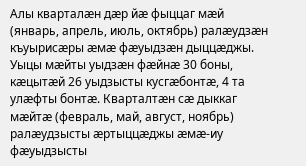Алы кварталæн дæр йæ фыццаг мæй (январь, апрель, июль, октябрь) ралæудзæн къуырисæры æмæ фæуыдзæн дыццæджы. Уыцы мæйты уыдзæн фæйнæ 30 боны, кæцытæй 26 уыдзысты кусгæбонтæ, 4 та улæфты бонтæ. Кварталтæн сæ дыккаг мæйтæ (февраль, май, август, ноябрь) ралæудзысты æртыццæджы æмæ-иу фæуыдзысты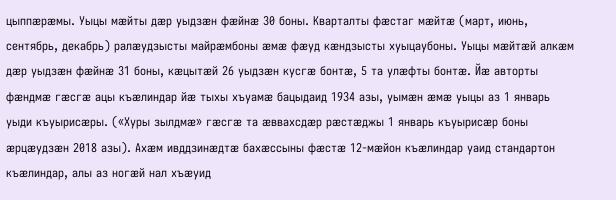цыппæрæмы. Уыцы мæйты дæр уыдзæн фæйнæ 30 боны. Кварталты фæстаг мæйтæ (март, июнь, сентябрь, декабрь) ралæудзысты майрæмбоны æмæ фæуд кæндзысты хуыцаубоны. Уыцы мæйтæй алкæм дæр уыдзæн фæйнæ 31 боны, кæцытæй 26 уыдзæн кусгæ бонтæ, 5 та улæфты бонтæ. Йæ авторты фæндмæ гæсгæ ацы къæлиндар йæ тыхы хъуамæ бацыдаид 1934 азы, уымæн æмæ уыцы аз 1 январь уыди къуырисæры. («Хуры зылдмæ» гæсгæ та æввахсдæр рæстæджы 1 январь къуырисæр боны æрцæудзæн 2018 азы). Ахæм ивддзинæдтæ бахæссыны фæстæ 12-мæйон къæлиндар уаид стандартон къæлиндар, алы аз ногæй нал хъæуид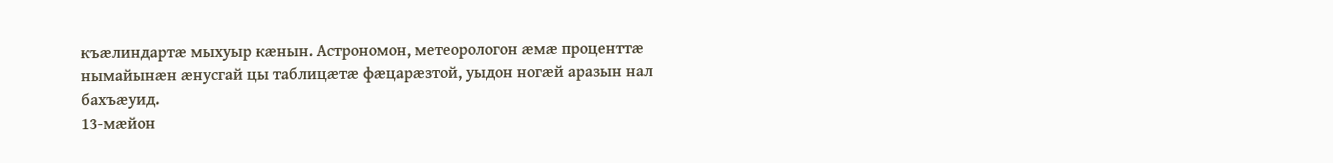къæлиндартæ мыхуыр кæнын. Астрономон, метеорологон æмæ проценттæ нымайынæн æнусгай цы таблицæтæ фæцарæзтой, уыдон ногæй аразын нал бахъæуид.
13-мæйон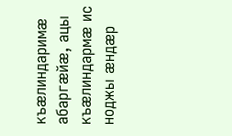къæлиндаримæ абаргæйæ, ацы къæлиндармæ ис ноджы æндæр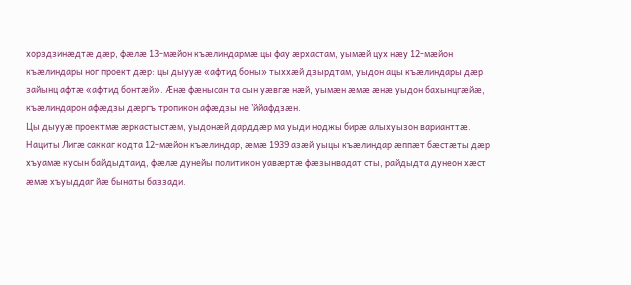хорздзинæдтæ дæр, фæлæ 13-мæйон къæлиндармæ цы фау æрхастам, уымæй цух нæу 12-мæйон къæлиндары ног проект дæр: цы дыууæ «афтид боны» тыххæй дзырдтам, уыдон ацы къæлиндары дæр зайынц афтæ «афтид бонтæй». Æнæ фæнысан та сын уæвгæ нæй, уымæн æмæ æнæ уыдон бахынцгæйæ, къæлиндарон афæдзы дæргъ тропикон афæдзы не ’ййафдзæн.
Цы дыууæ проектмæ æркастыстæм, уыдонæй дарддæр ма уыди ноджы бирæ алыхуызон варианттæ. Нациты Лигæ саккаг кодта 12-мæйон къæлиндар, æмæ 1939 азæй уыцы къæлиндар æппæт бæстæты дæр хъуамæ кусын байдыдтаид, фæлæ дунейы политикон уавæртæ фæзынвадат сты, райдыдта дунеон хæст æмæ хъуыддаг йæ бынаты баззади.